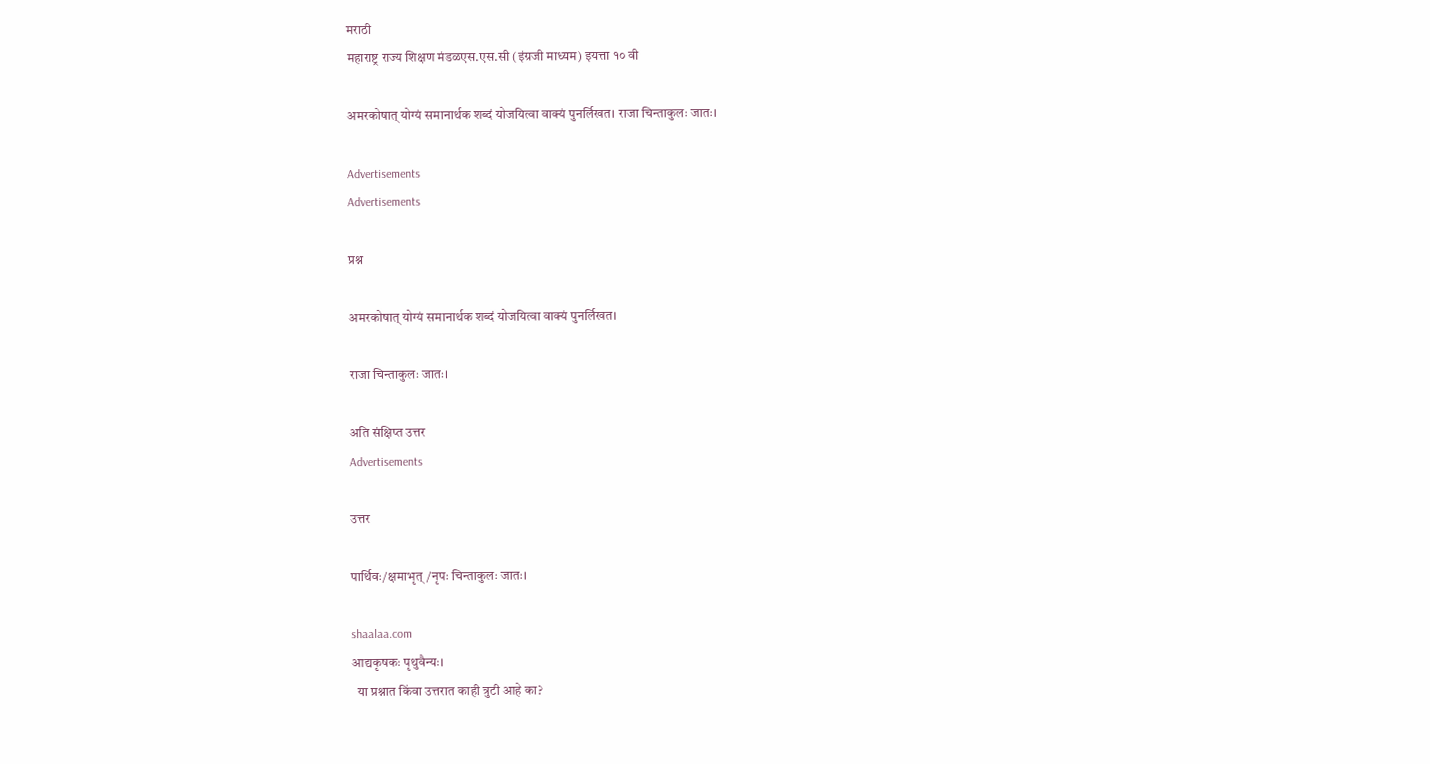मराठी
महाराष्ट्र राज्य शिक्षण मंडळएस.एस.सी (इंग्रजी माध्यम) इयत्ता १० वी

अमरकोषात् योग्यं समानार्थक शब्दं योजयित्वा वाक्यं पुनर्लिखत। राजा चिन्ताकुलः जातः।

Advertisements
Advertisements

प्रश्न

अमरकोषात् योग्यं समानार्थक शब्दं योजयित्वा वाक्यं पुनर्लिखत।

राजा चिन्ताकुलः जातः।

अति संक्षिप्त उत्तर
Advertisements

उत्तर

पार्थिवः/क्षमाभृत्‌/नृपः चिन्ताकुलः जातः।

shaalaa.com
आद्यकृषकः पृथुवैन्यः।
  या प्रश्नात किंवा उत्तरात काही त्रुटी आहे का?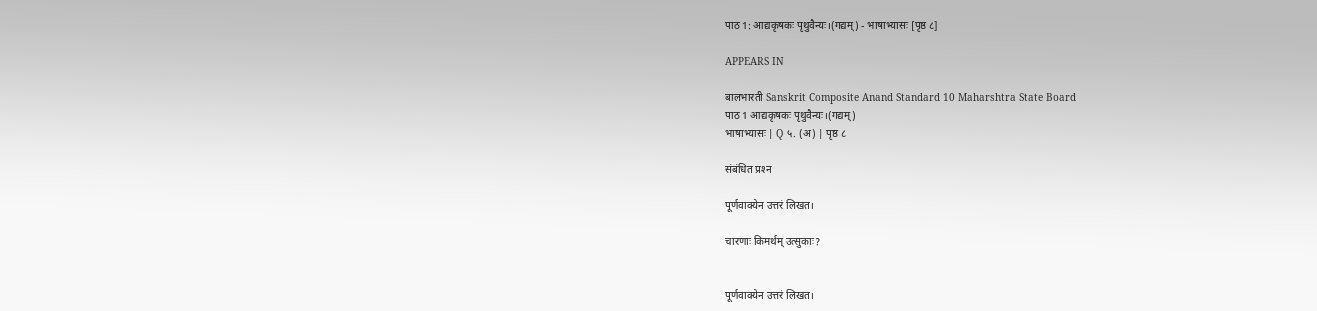पाठ 1: आद्यकृषकः पृथुवैन्यः।(गद्यम्‌) - भाषाभ्यासः [पृष्ठ ८]

APPEARS IN

बालभारती Sanskrit Composite Anand Standard 10 Maharshtra State Board
पाठ 1 आद्यकृषकः पृथुवैन्यः।(गद्यम्‌)
भाषाभ्यासः | Q ५. (अ) | पृष्ठ ८

संबंधित प्रश्‍न

पूर्णवाक्येन उत्तरं लिखत।

चारणाः किमर्थम् उत्सुकाः?


पूर्णवाक्येन उत्तरं लिखत।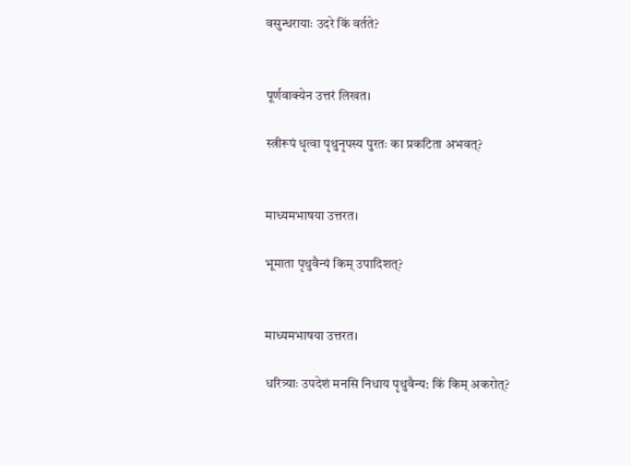वसुन्धरायाः उदरे किं वर्तते?


पूर्णवाक्येन उत्तरं लिखत।

स्त्रीरूपं धृत्वा पृथुनृपस्य पुरतः का प्रकटिता अभवत्?


माध्यमभाषया उत्तरत।

भूमाता पृथुवैन्यं किम्‌ उपादिशत्‌?


माध्यमभाषया उत्तरत।

धरित्र्याः उपदेशं मनसि निधाय पृथुवैन्य: किं किम्‌ अकरोत्‌?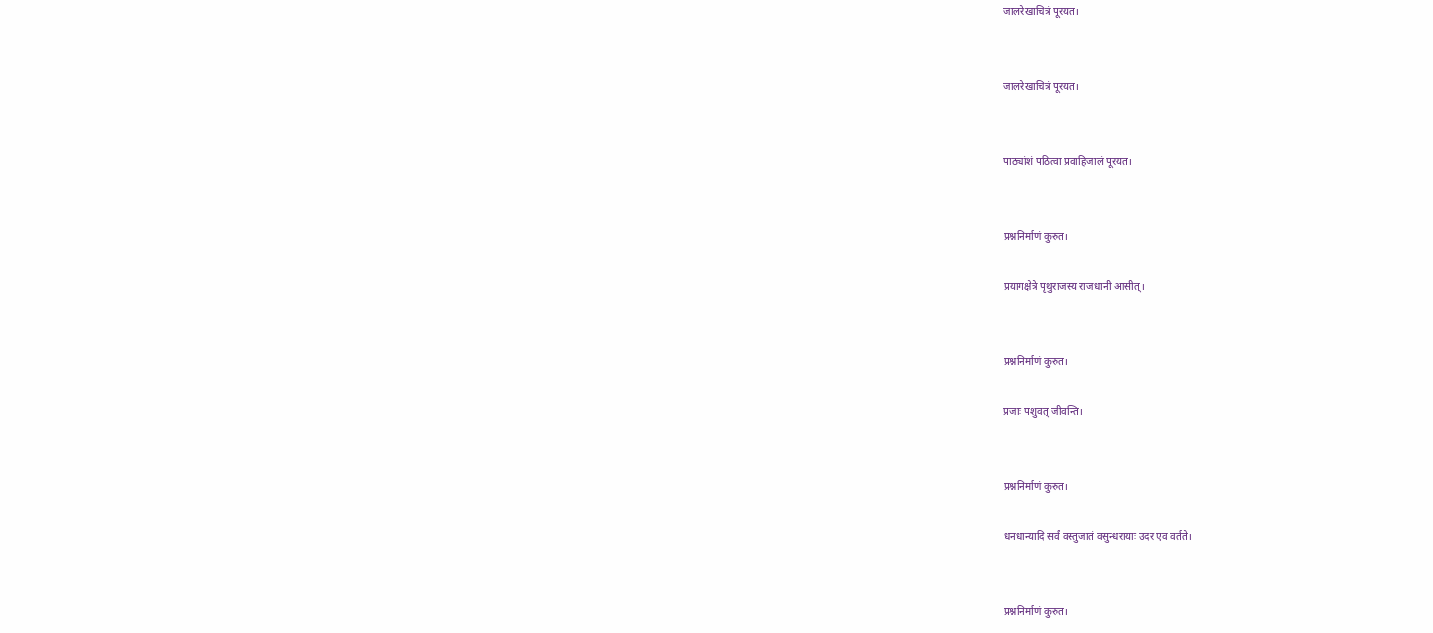जालरेखाचित्रं पूरयत।


जालरेखाचित्रं पूरयत।


पाठ्यांशं पठित्वा प्रवाहिजालं पूरयत।


प्रश्ननिर्माणं कुरुत।

प्रयागक्षेत्रे पृथुराजस्य राजधानी आसीत्‌।


प्रश्ननिर्माणं कुरुत।

प्रजाः पशुवत्‌ जीवन्ति।


प्रश्ननिर्माणं कुरुत।

धनधान्यादि सर्वं वस्तुजातं वसुन्धरायाः उदर एव वर्तते।


प्रश्ननिर्माणं कुरुत।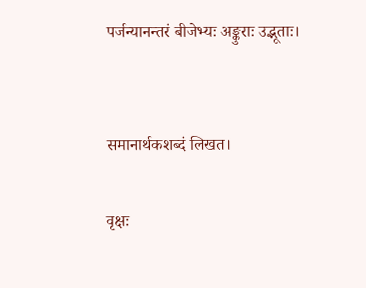पर्जन्यानन्तरं बीजेभ्यः अङ्कुराः उद्भूताः।


समानार्थकशब्दं लिखत।

वृक्षः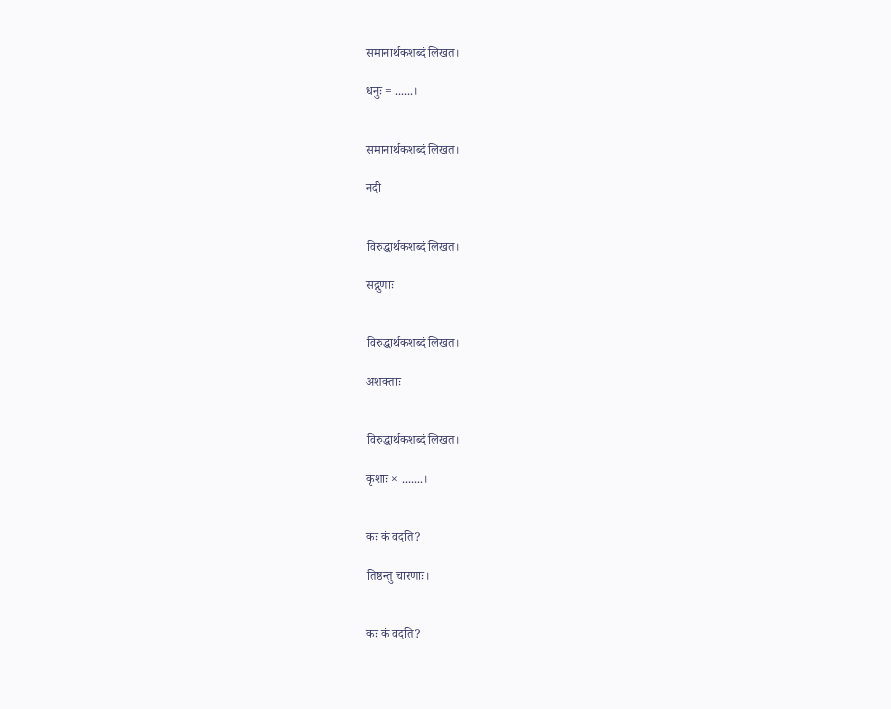समानार्थकशब्दं लिखत।

धनुः = ......।


समानार्थकशब्दं लिखत।

नदी


विरुद्धार्थकशब्दं लिखत।

सद्गुणाः


विरुद्धार्थकशब्दं लिखत।

अशक्ताः


विरुद्धार्थकशब्दं लिखत।

कृशाः × .......।


कः कं वदति?

तिष्ठन्तु चारणाः।


कः कं वदति?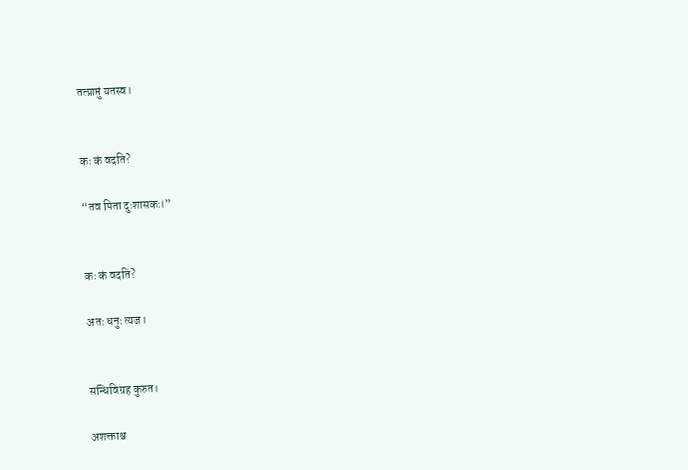तत्प्राप्तुं यतस्व।


कः कं वदति?

“तव पिता दुःशासकः।”


कः कं वदति?

अतः धनुः त्यज।


सन्धिविग्रह कुरुत।

अशक्ताश्च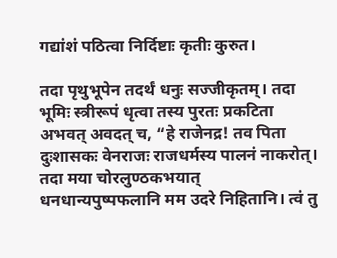गद्यांशं पठित्वा निर्दिष्टाः कृतीः कुरुत।

तदा पृथुभूपेन तदर्थं धनुः सज्जीकृतम्‌। तदा भूमिः स्त्रीरूपं धृत्वा तस्य पुरतः प्रकटिता अभवत्‌ अवदत्‌ च, “हे राजेनद्र! तव पिता दुःशासकः वेनराजः राजधर्मस्य पालनं नाकरोत्‌। तदा मया चोरलुण्ठकभयात्‌ धनधान्यपुष्पफलानि मम उदरे निहितानि। त्वं तु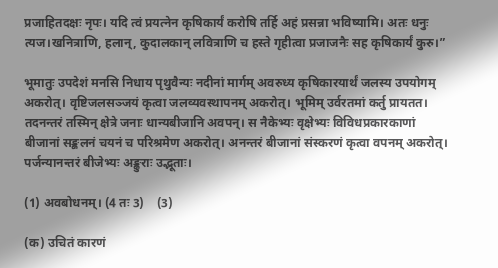प्रजाहितदक्षः नृपः। यदि त्वं प्रयत्नेन कृषिकार्यं करोषि तर्हि अहं प्रसन्ना भविष्यामि। अतः धनुः त्यज।खनित्राणि, हलान्‌, कुदालकान्‌ लवित्राणि च हस्ते गृहीत्वा प्रजाजनैः सह कृषिकार्यं कुरु।”

भूमातुः उपदेशं मनसि निधाय पृथुवैन्यः नदीनां मार्गम्‌ अवरुध्य कृषिकारयार्थं जलस्य उपयोगम्‌ अकरोत्‌। वृष्टिजलसञ्जयं कृत्वा जलव्यवस्थापनम्‌ अकरोत्‌। भूमिम्‌ उर्वरतमां कर्तु प्रायतत। तदनन्तरं तस्मिन् क्षेत्रे जनाः धान्यबीजानि अवपन्‌। स नैकेभ्यः वृक्षेभ्यः विविधप्रकारकाणां बीजानां सङ्कलनं चयनं च परिश्रमेण अकरोत्‌। अनन्तरं बीजानां संस्करणं कृत्वा वपनम्‌ अकरोत्‌। पर्जन्यानन्तरं बीजेभ्यः अङ्कुराः उद्भूताः।

(1) अवबोधनम्‌। (4 तः 3)    (3)

(क) उचितं कारणं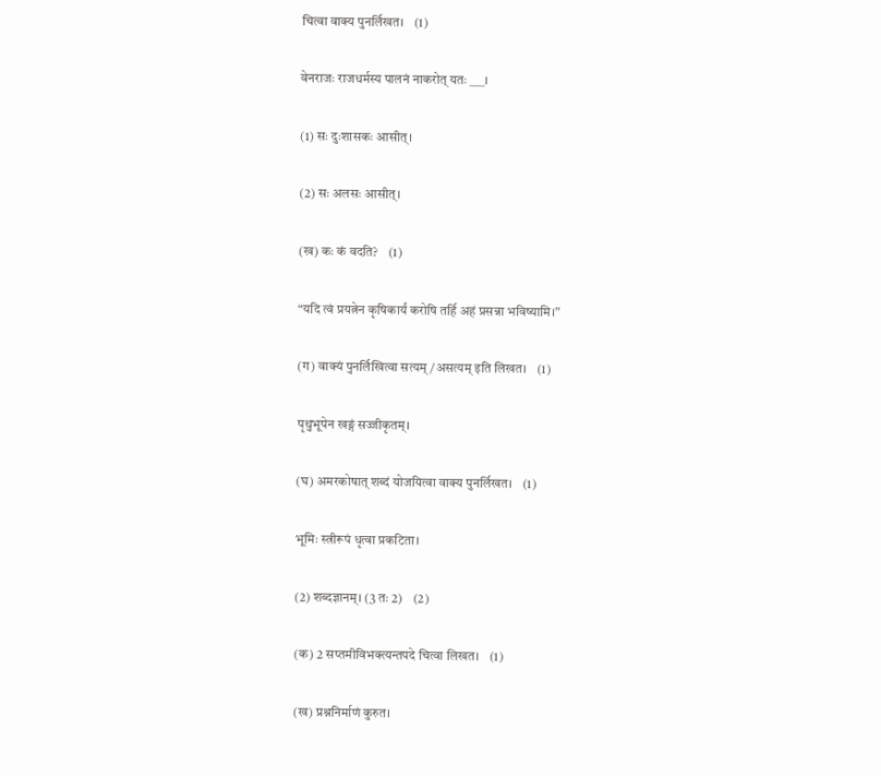चित्वा वाक्य पुनर्लिखत।    (1)

वेनराजः राजधर्मस्य पालनं नाकरोत्‌ यतः ___।

(1) सः दुःशासकः आसीत्‌।

(2) सः अलसः आसीत्‌।

(ख) कः कं वदति?    (1)

“यदि त्वं प्रयत्नेन कृषिकार्यं करोषि तर्हि अहं प्रसन्ना भविष्यामि।”

(ग) वाक्यं पुनर्लिखित्वा सत्यम्‌/असत्यम्‌ इति लिखत।    (1)

पृथुभूपेन खङ्गं सज्जीकृतम्‌।

(घ) अमरकोषात्‌ शब्दं योजयित्वा वाक्य पुनर्लिखत।    (1)

भूमिः स्त्रीरूपं धृत्वा प्रकटिता।

(2) शब्दज्ञानम्‌। (3 तः 2)    (2)

(क) 2 सप्तमीविभक्त्यन्तपदे चित्वा लिखत।    (1)

(ख) प्रश्ननिर्माणं कुरुत।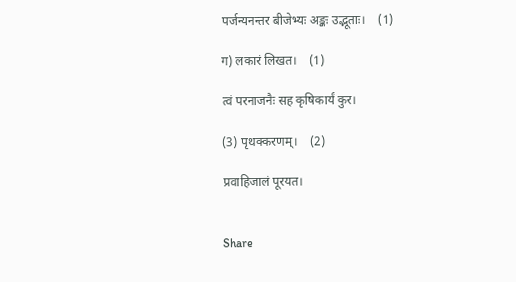पर्जन्यनन्तर बीजेभ्यः अङ्कः उद्भूताः।    (1)

ग) लकारं लिखत।    (1)

त्वं परनाजनैः सह कृषिकार्यं कुर।

(3) पृथक्करणम्‌।    (2)

प्रवाहिजालं पूरयत।


Share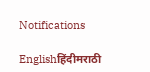Notifications

Englishहिंदीमराठी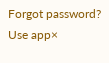Forgot password?
Use app×